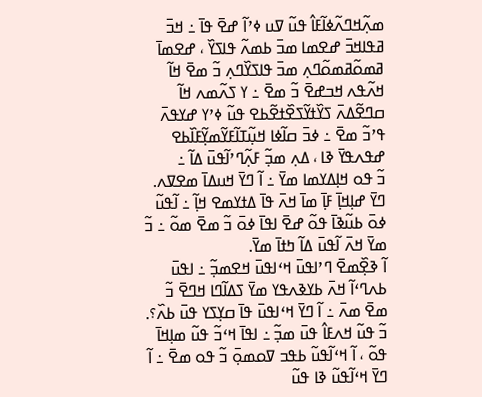ߘߍ߲߬ߞߣߍ߬ߦߊ߬ߓߊ߮ ߟߎ߬ ߜߎ ߦߴߊ߬ ߝߐ߫ ߟߊ߫ ߸ ߞߏ߫ ߥߟߊߞߏ߫ ߝߐߘߊ ߘߏ߫ ߕߘߍ߬ ߟߊߖߌ߰ ، ߝߐߘߊ߫ ߥߘߋ߬ߥߘߋ߬ߣߍ߲ ߘߏ߫ ߟߊߖߌ߰ߣߍ߲ ߏ߬ ߘߐ߫ ߞߊ߬ ߞߍ߬ߟߍ ߞߏߝߐ߫ ߏ߬ ߘߐ߫ ߸ ߌ ߖߍ߬ߘߍ ߞߊ߬ ߛߣߐ߬ߡߍ߫ ߖߌ߰ߙߌ߬ߖߐ߰ߙߐ߬ߕߐ ߟߎ߬ ߦߴߌ ߝߌߟߍ߫ ߟߴߏ߬ ߘߐ߫ ߸ ߦߏ߫ ߛߊ߬ߦߊ ߞߎ߲߬ߠߊ߬ߓߌ߬ߘߌ߲߬ߓߊ߰ߕߐ ߝߟߍߟߌ߫ ߢߊ ، ߡߍ߲ ߘߏ߲߬ ߓߍ߲߬ߣߴߊ߬ߟߎ߫ ߡߊ߬ ߸
ߏ߬ ߟߋ ߞߊ߲ߡߌߘߊ ߘߌ߫ ߸ ߊ߬ ߣߌ߫ ߞߎߡߊ߫ ߘߐߜߍ. ߣߌ߫ ߝߊ߲ߞߊ߲߫ ߓߊ߲߫ ߘߊ߫ ߞߍ߫ ߟߊ߫ ߡߙߌߘߐ ߞߊ߲߬ ߸ ߊ߬ߟߎ߬ ߦߋ߫ ߕߎ߬ߢߊ߫ ߟߋ߬ ߝߐ߫ ߊߟߊ߫ ߦߋ߫ ߏ߬ ߘߐ߫ ߘߋ߬ ߸ ߏ߬ ߘߌ߫ ߞߍ߫ ߊ߬ߟߎ߫ ߡߊ߬ ߤߙߊ߫ ߘߌ߫.
ߊ߬ ߢߐ߲߰ߘߐ߫ ߣߴߊߟߎ߫ ߞߵߊߟߎ߫ ߞߐߘߏ߲߬ ߸ ߊߟߎ߫ ߕߍߣߵߊ߬ ߞߍ߫ ߕߌߢߍߟߌ ߘߌ߫ ߖߡߊ߬ߣߊ ߞߣߐ߫ ߏ߬ ߘߐ߫ ߘߍ߫ ߸ ߊ߬ ߣߌ߫ ߞߵߊߟߎ߫ ߟߊ߫ ߛߌ߲ߖߌ ߟߎ߫ ߕߍ߰؟.
ߏ߬ ߟߎ߬ ߞߍߓߊ߮ ߟߎ߫ ߘߏ߲߬ ߸ ߊߟߊ߫ ߞߵߏ߬ ߟߎ߬ ߘߊ߲ߞߊ߫ ߟߋ߬ ، ߊ߬ ߞߵߊ߬ߟߎ߬ ߕߟߏ ߜߋߘߋ߲߫ ߏ߬ ߟߋ ߘߐ߫ ߸ ߊ߬ ߣߌ߫ ߞߵߊ߬ߟߎ߬ ߢߊ ߟߎ߬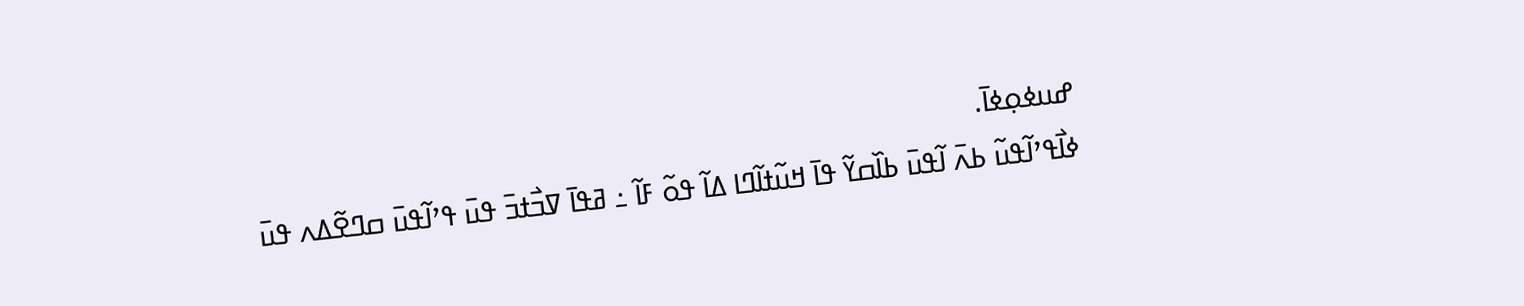ߝߎߦߋ߲ߦߊ߫.
ߦߊ߯ߟߴߊ߬ߟߎ߬ ߕߍ߫ ߊ߬ߟߎ߫ ߕߊ߰ߛߌ߬ ߟߊ߫ ߞߎ߬ߙߊ߬ߣߊ ߡߊ߬ ߟߋ߬ ߓߊ߬ ߸ ߥߟߊ߫ ߜߏ߯ߙߏ߫ ߟߎ߫ ߟߴߊ߬ߟߎ߫ ߛߣߐ߬ߡߍ ߟߎ߫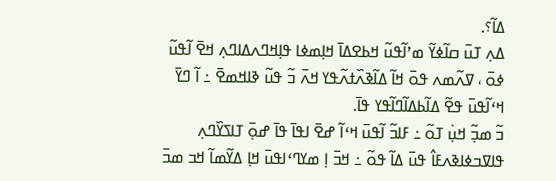ߡߊ߬؟.
ߡߍ߲ ߠߎ߫ ߛߊ߬ߦߌ߬ ߘߴߊ߬ߟߎ߬ ߞߕߐߡߊ߫ ߞߊ߲ߘߦߊ ߟߊ߲ߞߣߍߡߊߣߍ߲ ߞߐ߫ ߊ߬ߟߎ߬ ߦߋ߫ ، ߜߍ߬ߘߍ ߟߋ߫ ߞߊ߬ ߡߊ߬ߢߍ߰ߙߍ߬ߟߌ ߞߍ߫ ߏ߬ ߟߎ߬ ߢߊߞߘߐ߫ ߸ ߊ߬ ߣߌ߫ ߞߵߊ߬ߟߎ߫ ߟߐ߬ ߡߊ߬ߕߡߊ߬ߣߊ߬ߟߌ ߟߊ߫.
ߏ߬ ߘߏ߲߬ ߞߎ߲߭ ߠߋ߬ ߸ ߓߊߏ߬ ߊ߬ߟߎ߫ ߞߵߊ߬ ߝߐ߫ ߊߟߊ߫ ߟߊ߫ ߝߋ߲߫ ߠߊߖߌ߰ߣߍ߲ ߟߊߜߏߦߊߢߍߓߊ߮ ߟߎ߫ ߡߊ߬ ߟߋ߬ ߸ ߞߏ߫ ߊ߲ ߘߌߣߵߊߟߎ߫ ߞߊ߲ ߡߌ߬ߘߊ߬ ߞߏ ߘߏ߫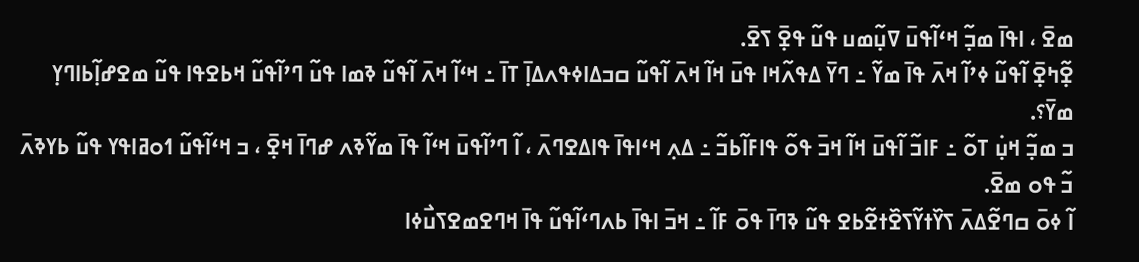ߘߐ߫ ، ߊߟߊ߫ ߘߏ߲߬ ߞߵߊ߬ߟߎ߫ ߜߎ߲߬ߘߎ ߟߎ߬ ߟߐ߲߫ ߖߐ߫.
ߐ߲߬ߤߐ߲߫ ߊ߬ߟߎ߬ ߦߴߊ߬ ߞߍ߫ ߟߊ߫ ߘߌ߬ ߸ ߣߌ߫ ߡߟߍ߬ߞߊ ߟߎ߫ ߞߊ߬ ߞߍ߫ ߊ߬ߟߎ߬ ߛߏߡߊߦߟߍߡߊ߲߫ ߠߊ߫ ߸ ߞߵߊ߬ ߞߍ߫ ߊ߬ߟߎ߬ ߢߘߊ ߟߎ߬ ߣߴߊ߬ߟߎ߬ ߞߕߐߟߊ ߟߎ߬ ߘߐߝߊ߲߬ߕߊߣߌ߲ ߘߌ߫؟.
ߏ ߘߏ߲߬ ߞߎ߲߭ ߠߋ߬ ߸ ߓߊߏ߬ ߊ߬ߟߎ߫ ߞߊ߬ ߞߏ߫ ߟߋ߬ ߟߊߓߊ߬ߕߏ߬ ߸ ߡߍ߲ ߞߵߊߟߊ߫ ߟߊߡߐߣߍ߫ ، ߊ߬ ߣߴߊ߬ߟߎ߫ ߞߵߊ߬ ߟߊ߫ ߘߌ߬ߢߍ ߝߣߊ߫ ߞߐ߲߫ ، ߏ ߞߵߊ߬ߟߎ߬ ߗߋߥߊߟߌ ߟߎ߬ ߕߌߢߍ߫ ߏ߬ ߟߋ ߘߐ߫.
ߊ߬ ߦߋ߫ ߛߣߐ߬ߡߍ߫ ߖߌ߰ߙߌ߬ߖߐ߰ߙߐ߬ߕߐ ߟߎ߬ ߢߣߊ߫ ߟߋ߫ ߓߊ߬ ߸ ߞߏ߫ ߊߟߊ߫ ߕߍߣߵߊ߬ߟߎ߬ ߟߊ߫ ߞߣߐߘߐߖߎ߯ߦߊ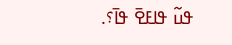ߟߎ߬ ߟߊߓߐ߫ ߟߊ߫؟.